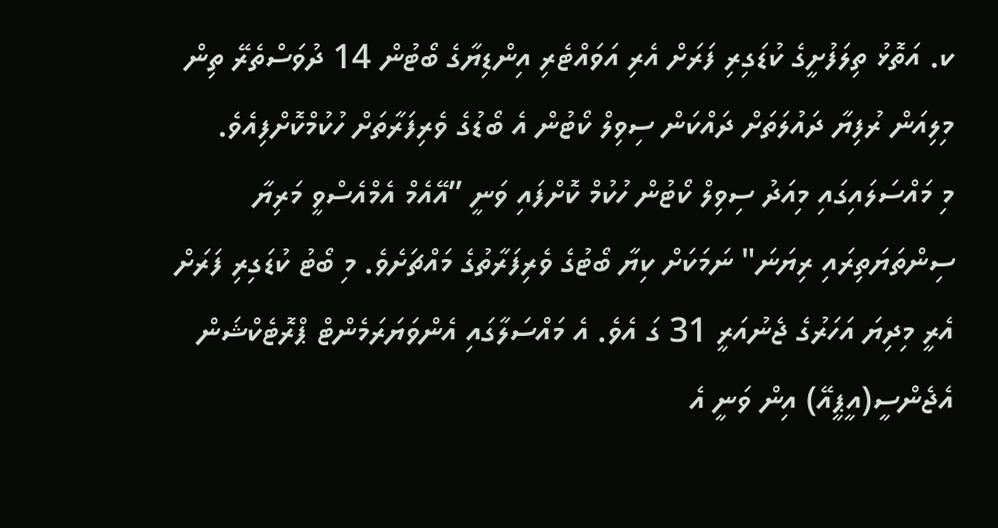ކ. އަތޮޅު ތިލަފުށީގެ ކުޑަގިރި ފަރަށް އެރި އަވައްޓެރި އިންޑިޔާގެ ބޯޓުން 14 ދުވަސްތެރޭ ތިން މިލިއަން ރުފިޔާ ދައުލަތަށް ދައްކަން ސިވިލް ކޯޓުން އެ ބޯޑުގެ ވެރިފަރާތަށް ހުކުމްކޮށްފިއެވެ.
މި މައްސަލައިގައި މިއަދު ސިވިލް ކޯޓުން ހުކުމް ކޮށްފައި ވަނީ ”އޭއެމް އެމްއެސްވީ މަރިޔާ ސިންތަޔަތިރައި ރިޔަނަ" ނަމަކަށް ކިޔާ ބޯޓުގެ ވެރިފަރާތުގެ މައްޗަށެވެ. މި ބޯޓު ކުޑަގިރި ފަރަށް އެރީ މިދިޔަ އަހަރުގެ ޖެނުއަރީ 31 ގަ އެވެ. އެ މައްސަލާގައި އެންވަޔަރަމެންޓް ޕްރޮޓެކްޝަން އެޖެންސީ(އީޕީއޭ) އިން ވަނީ އެ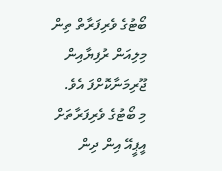ބޯޓުގެ ވެރިފަރާތް ތިން މިލިއަން ރުފިޔާއިން ޖޫރިމަނާކޮށްފަ އެވެ.
މި ބޯޓުގެ ވެރިފަރާތަށް އީޕީއޭ އިން ދިން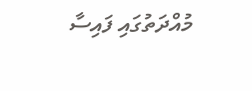މުއްދަތުގައި ފައިސާ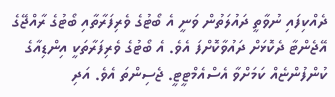ދެއްކިފައި ނުވާތީ ދައުލަތުން ވަނީ އެ ބޯޓުގެ ވެރިފަރާތާއި ބޯޓުގެ ރާއްޖޭގެ އޭޖެންޓާ ދެކޮޅަށް ދައުވާކޮށްފަ އެވެ. އެ ބޯޓުގެ ވެރިފަރާތަކީ އިންޑިއާގެ ކުންފުންޏެއް ކަމަށްވާ އެސްއެމްޓީޓީ. ޖެސިންތަ އެވެ. އަދި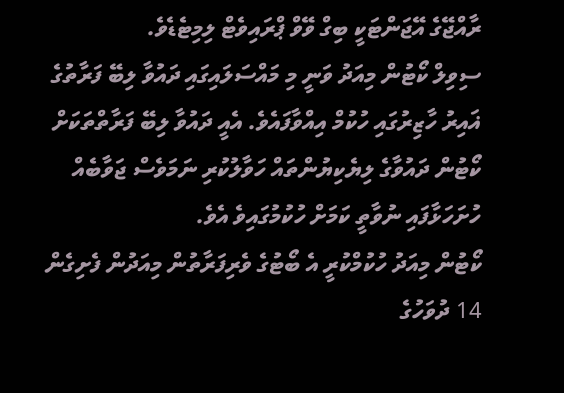ރާއްޖޭގެ އޭޖަންޓަކީ ބިގް ވޭވް ޕްރައިވެޓް ލިމިޓެޑެވެ.
ސިވިލް ކޯޓުން މިއަދު ވަނީ މި މައްސަލައިގައި ދައުވާ ލިބޭ ފަރާތުގެ ޣައިރު ހާޒިރުގައި ހުކުމް އިއްވާފައެވެ. އެއީ ދައުވާ ލިބޭ ފަރާތްތަކަށް ކޯޓުން ދައުވާގެ ލިޔެކިޔުންތައް ހަވާލުކުރި ނަމަވެސް ޖަވާބެއް ހުށަހަޅާފައި ނުވާތީ ކަމަށް ހުކުމުގައިވެ އެވެ.
ކޯޓުން މިއަދު ހުކުމްކުރީ އެ ބޯޓުގެ ވެރިފަރާތުން މިއަދުން ފެށިގެން 14 ދުވަހުގެ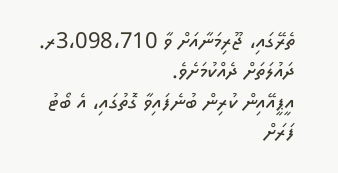ތެރޭގައި، ޖޫރިމަނާއަށް ވާ 3،098،710ރ. ދައުލަތަށް ދެއްކުމަށެވެ.
އީޕީއޭއިން ކުރިން ބުނެފައިވާ ގޮތުގައި، އެ ބޯޓު ފަރަށް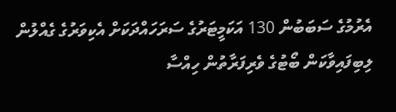އެރުމުގެ ސަބަބުން 130 އަކަމީޓަރުގެ ސަރަހައްދަކަށް އެކިވަރުގެ ގެއްލުން ލިބިފައިވާކަން ބޯޓުގެ ވެރިފަރާތުން ހިއްސާ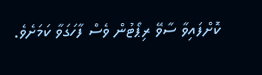ކޮށްފައިވާ ސާވޭ ރިޕޯޓުން ވެސް ފާހަގަވާ ކަމަށެވެ.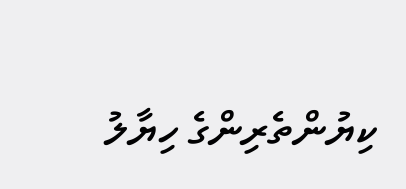ކިޔުންތެރިންގެ ހިޔާލު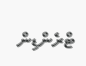ޓްރެންޑިން